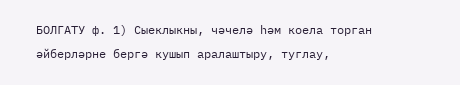БОЛГАТУ ф. 1) Сыеклыкны, чәчелә һәм коела торган әйберләрне бергә кушып аралаштыру, туглау,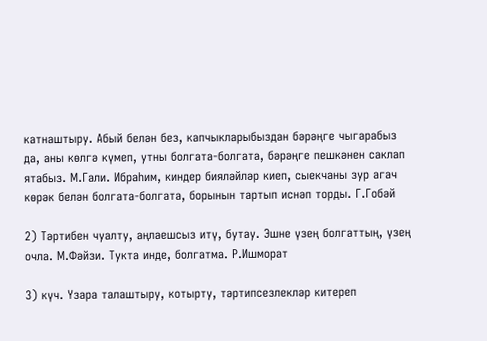катнаштыру. Абый белән без, капчыкларыбыздан бәрәңге чыгарабыз да, аны көлгә күмеп, утны болгата-болгата, бәрәңге пешкәнен саклап ятабыз. М.Гали. Ибраһим, киндер бияләйләр киеп, сыекчаны зур агач көрәк белән болгата-болгата, борынын тартып иснәп торды. Г.Гобәй

2) Тәртибен чуалту, аңлаешсыз итү, бутау. Эшне үзең болгаттың, үзең очла. М.Фәйзи. Тукта инде, болгатма. Р.Ишморат

3) күч. Үзара талаштыру, котырту, тәртипсезлекләр китереп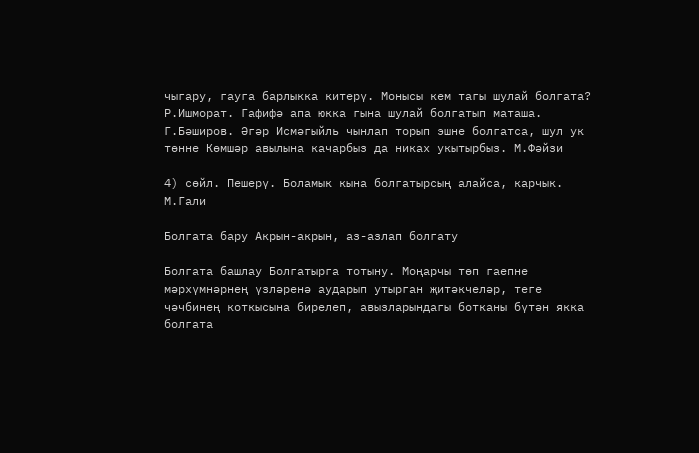чыгару, гауга барлыкка китерү. Монысы кем тагы шулай болгата? Р.Ишморат. Гафифә апа юкка гына шулай болгатып маташа. Г.Бәширов. Әгәр Исмәгыйль чынлап торып эшне болгатса, шул ук төнне Көмшәр авылына качарбыз да никах укытырбыз. М.Фәйзи

4) сөйл. Пешерү. Боламык кына болгатырсың алайса, карчык. М.Гали

Болгата бару Акрын-акрын, аз-азлап болгату

Болгата башлау Болгатырга тотыну. Моңарчы төп гаепне мәрхүмнәрнең үзләренә аударып утырган җитәкчеләр, теге чәчбинең коткысына бирелеп, авызларындагы ботканы бүтән якка болгата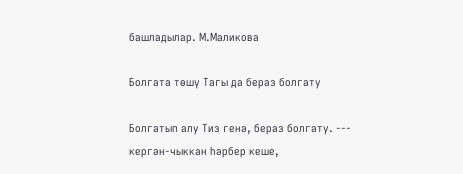башладылар. М.Маликова

Болгата төшү Тагы да бераз болгату

Болгатып алу Тиз генә, бераз болгату. --- кергән-чыккан һәрбер кеше,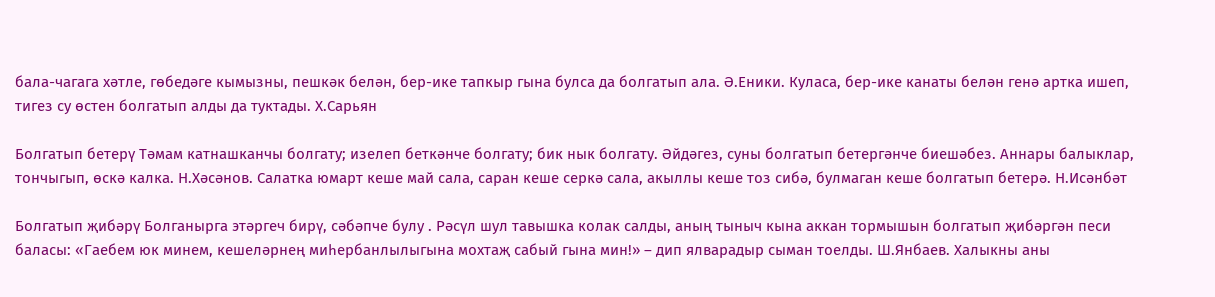бала-чагага хәтле, гөбедәге кымызны, пешкәк белән, бер-ике тапкыр гына булса да болгатып ала. Ә.Еники. Куласа, бер-ике канаты белән генә артка ишеп, тигез су өстен болгатып алды да туктады. Х.Сарьян

Болгатып бетерү Тәмам катнашканчы болгату; изелеп беткәнче болгату; бик нык болгату. Әйдәгез, суны болгатып бетергәнче биешәбез. Аннары балыклар, тончыгып, өскә калка. Н.Хәсәнов. Салатка юмарт кеше май сала, саран кеше серкә сала, акыллы кеше тоз сибә, булмаган кеше болгатып бетерә. Н.Исәнбәт

Болгатып җибәрү Болганырга этәргеч бирү, сәбәпче булу . Рәсүл шул тавышка колак салды, аның тыныч кына аккан тормышын болгатып җибәргән песи баласы: «Гаебем юк минем, кешеләрнең миһербанлылыгына мохтаҗ сабый гына мин!» – дип ялварадыр сыман тоелды. Ш.Янбаев. Халыкны аны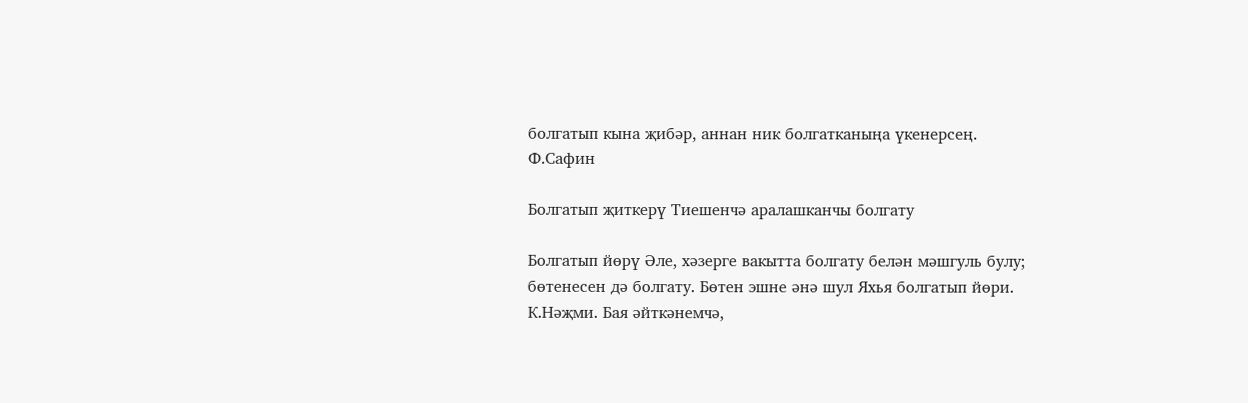болгатып кына җибәр, аннан ник болгатканыңа үкенерсең. Ф.Сафин

Болгатып җиткерү Тиешенчә аралашканчы болгату

Болгатып йөрү Әле, хәзерге вакытта болгату белән мәшгуль булу; бөтенесен дә болгату. Бөтен эшне әнә шул Яхья болгатып йөри. К.Нәҗми. Бая әйткәнемчә,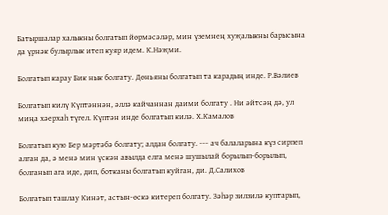Батыршалар халыкны болгатып йөрмәсәләр, мин үземнең хуҗалыкны барысына да үрнәк булырлык итеп куяр идем. К.Нәҗми.

Болгатып карау Бик нык болгату. Дөньяны болгатып та карадың инде. Р.Вәлиев

Болгатып килү Күптәннән, әллә кайчаннан даими болгату . Ни әйтсәң дә, ул миңа хәерхаһ түгел. Күптән инде болгатып килә. Х.Камалов

Болгатып кую Бер мәртәбә болгату; алдан болгату. --- ач балаларына күз сирпеп алган да, ә менә мин үскән авылда елга менә шушылай борылып-борылып, болганып ага иде, дип, ботканы болгатып куйган, ди. Д.Салихов

Болгатып ташлау Кинәт, астын-өскә китереп болгату. Зәһәр зилзилә куптарып,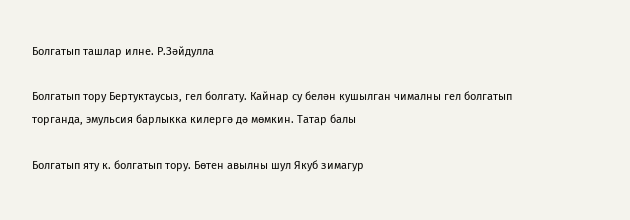Болгатып ташлар илне. Р.Зәйдулла

Болгатып тору Бертуктаусыз, гел болгату. Кайнар су белән кушылган чималны гел болгатып торганда, эмульсия барлыкка килергә дә мөмкин. Татар балы

Болгатып яту к. болгатып тору. Бөтен авылны шул Якуб зимагур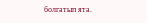болгатып ята.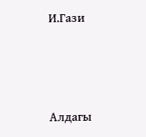И.Гази



Алдагы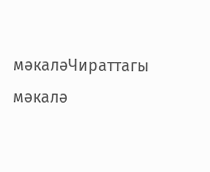мәкаләЧираттагы мәкалә